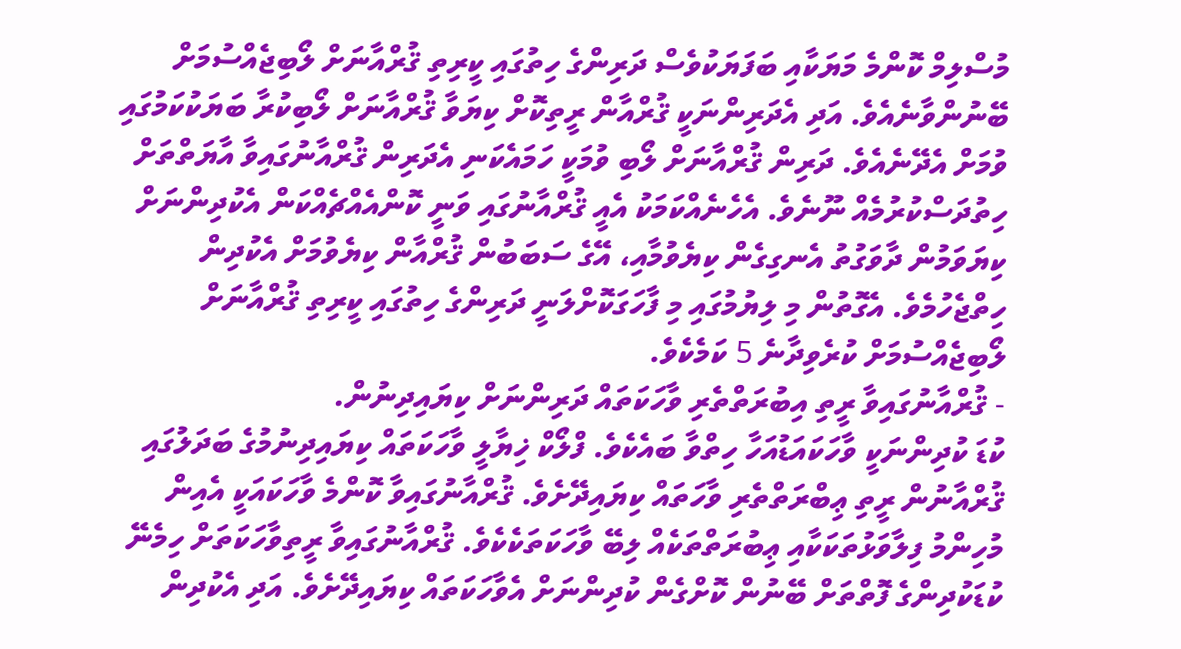މުސްލިމް ކޮންމެ މަޔަކާއި ބަފަޔަކުވެސް ދަރިންގެ ހިތުގައި ކީރިތި ޤުރްއާނަށް ލޯބިޖެއްސުމަށް ބޭނުންވާނެއެވެ. އަދި އެދަރިންނަކީ ޤުރްއާން ރީތިކޮށް ކިޔަވާ ޤުރްއާނަށް ލޯބިކުރާ ބަޔަކުކަމުގައި ވުމަށް އެދޭނެއެވެ. ދަރިން ޤުރްއާނަށް ލޯބި ވުމަކީ ހަމައެކަނި އެދަރިން ޤުރްއާނުގައިވާ އާޔަތްތަށް ހިތުދަސްކުރުމެއް ނޫނެވެ. އެހެނެއްކަމަކު އެއީ ޤުރްއާނުގައި ވަނީ ކޮންއެއްޗެއްކަން އެކުދިންނަށް ކިޔަވަމުން ދާވަގުތު އެނގިގެން ކިޔެވުމާއި، އޭގެ ސަބަބުން ޤުރްއާން ކިޔެވުމަށް އެކުދިން ހިތްޖެހުމެވެ. އެގޮތުން މި ލިޔުމުގައި މި ފާހަގަކޮށްލަނީ ދަރިންގެ ހިތުގައި ކީރިތި ޤުރްއާނަށް ލޯބިޖެއްސުމަށް ކުރެވިދާނެ 5 ކަމެކެވެ.
- ޤުރްއާނުގައިވާ ރީތި އިބުރަތްތެރި ވާހަކަތައް ދަރިންނަށް ކިޔައިދިނުން.
ކުޑަ ކުދިންނަކީ ވާހަކައަޑުއަހާ ހިތްވާ ބައެކެވެ. ފްލޯކް ޚިޔާލީ ވާހަކަތައް ކިޔައިދިނުމުގެ ބަދަލުގައި ޤުރްއާނުން ރީތި ޢިބްރަތްތެރި ވާހަތައް ކިޔައިދޭށެވެ. ޤުރްއާނުގައިވާ ކޮންމެ ވާހަކައަކީ އެއިން މުހިންމު ފިލާވަޅުތަކަކާއި ޢިބުރަތްތަކެއް ލިބޭ ވާހަކަތަކެކެވެ. ޤުރްއާނުގައިވާ ރީތިވާހަކަތަށް ހިމެނޭ ކުޑަކުދިންގެ ފޮތްތަށް ބޭނުން ކޮށްގެން ކުދިންނަށް އެވާހަކަތައް ކިޔައިދޭށެވެ. އަދި އެކުދިން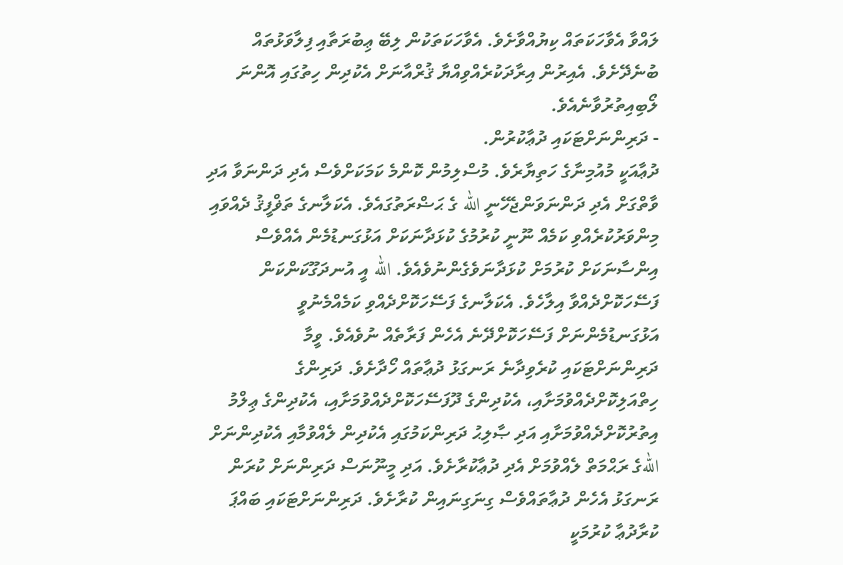ލައްވާ އެވާހަކަތައް ކިޔުއްވާށެވެ. އެވާހަކަތަކުން ލިބޭ ޢިބުރަތާއި ފިލާވަޅުތައް ބުނެދޭށެވެ. އެއިރުން އިރާދަކުރެއްވިއްޔާ ޤުރްއާނަށް އެކުދިން ހިތުގައި އޮންނަ ލޯބިއިތުރުވާނެއެވެ.
- ދަރިންނަށްޓަކައި ދުޢާކުރުން.
ދުޢާއަކީ މުއުމިނާގެ ހަތިޔާރެވެ. މުސްލިމުން ކޮންމެ ކަމަކަށްވެސް އެދި ދަންނަވާ އަދި ވާތްގަށް އެދި ދަންނަވަންޖެހޭނީ الله ގެ ޙަޟްރަތުގައެވެ. އެކަލާނގެ ތަޥްފީޤު ދެއްވައި މިންވަރުކުރެއްވި ކަމެއް ނޫނީ ކުރުމުގެ ކުޅަދާނަކަށް އަޅުގަނޑުމެން އެއްވެސް އިންސާނަކަށް ކުރުމަށް ކުޅަދާނަވެގެންނުވެއެވެ. الله އީ އުނދަގޫކަންކަން ފަސޭހަކޮށްދެއްވާ އިލާހެވެ. އެކަލާނގެ ފަސޭހަކޮށްދެއްވި ކަމެއްމެނުވީ އަޅުގަނޑުމެންނަށް ފަސޭހަކޮށްދޭނެ އެހެން ފަރާތެއް ނުވެއެވެ. ވީމާ ދަރިންނަށްޓަކައި ކުރެވިދާނެ ރަނގަޅު ދުޢާތައް ހޯދާށެވެ. ދަރިންގެ ހިތްއަލިކޮށްދެއްވުމަށާއި، އެކުދިންގެ ދޫފަސޭހަކޮށްދެއްވުމަށާއި، އެކުދިންގެ ޢިލްމު އިތުރުކޮށްދެއްވުމަށާއި އަދި ޞާލިޙު ދަރިންކަމުގައި އެކުދިން ލެއްވުމާއި އެކުދިންނަށް اللهގެ ރަޙްމަތް ލެއްވުމަށް އެދި ދުޢާކުރާށެވެ. އަދި މީނޫނަސް ދަރިންނަށް ކުރަން ރަނގަޅު އެހެން ދުޢާތައްވެސް ގިނަގިނައިން ކުރާށެވެ. ދަރިންނަށްޓަކައި ބައްޕަ ކުރާދުޢާ ކުރުމަކީ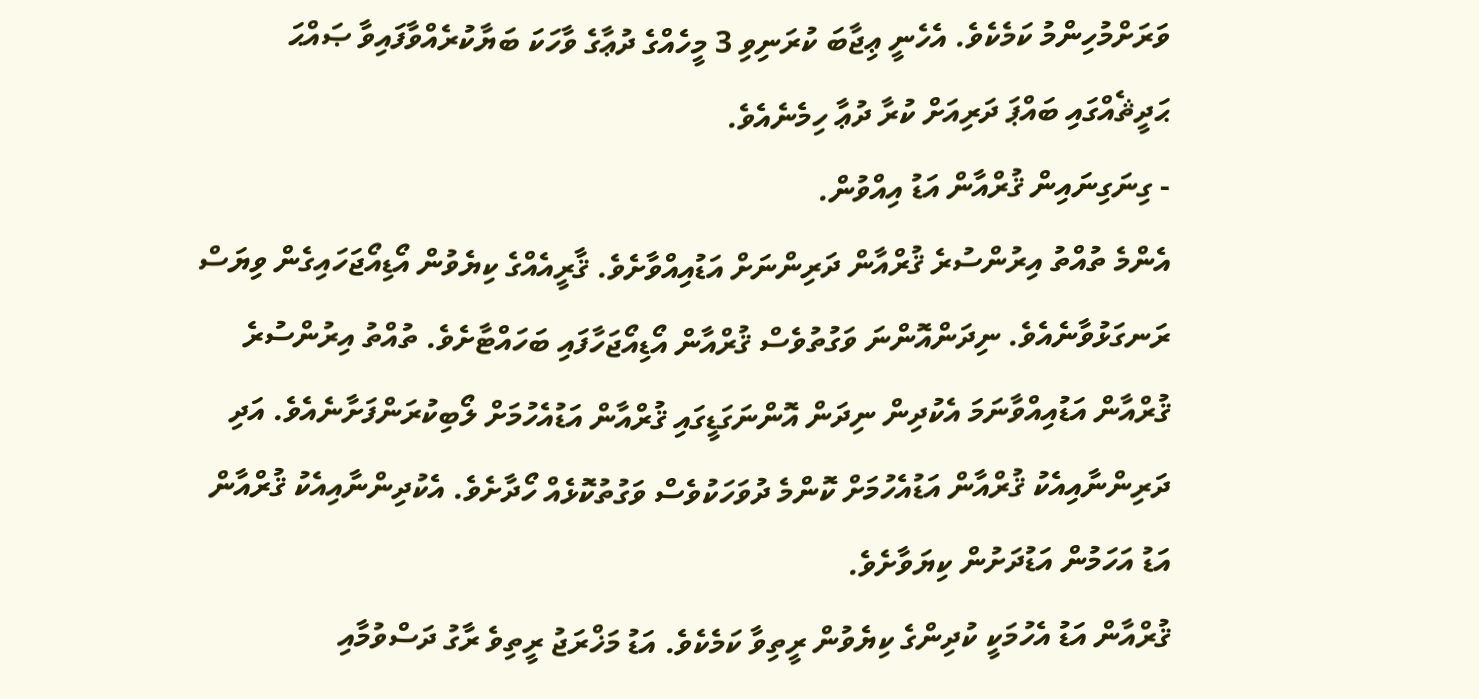ވަރަށްމުހިންމު ކަމެކެވެ. އެހެނީ ޢިޖާބަ ކުރަނިވި 3 މީހެއްގެ ދުޢާގެ ވާހަކަ ބަޔާކުރެއްވާފައިވާ ޞައްޙަ ޙަދީޘެއްގައި ބައްޕަ ދަރިއަށް ކުރާ ދުޢާ ހިމެނެއެވެ.
- ގިނަގިނައިން ޤުރްއާން އަޑު އިއްވުން.
އެންމެ ތުއްތު އިރުންސުރެ ޤުރްއާން ދަރިންނަށް އަޑުއިއްވާށެވެ. ޤާރީއެއްގެ ކިޔެވުން އޯޑިއޯޖަހައިގެން ވިޔަސް ރަނގަޅުވާނެއެވެ. ނިދަންއޮންނަ ވަގުތުވެސް ޤުރްއާން އޯޑިއޯޖަހާފައި ބަހައްޓާށެވެ. ތުއްތު އިރުންސުރެ ޤުރްއާން އަޑުއިއްވާނަމަ އެކުދިން ނިދަން އޮންނަގަޑީގައި ޤުރްއާން އަޑުއެހުމަށް ލޯބިކުރަންފަށާނެއެވެ. އަދި ދަރިންނާއިއެކު ޤުރްއާން އަޑުއެހުމަށް ކޮންމެ ދުވަހަކުވެސް ވަގުތުކޮޅެއް ހޯދާށެވެ. އެކުދިންނާއިއެކު ޤުރްއާން އަޑު އަހަމުން އަޑުދަށުން ކިޔަވާށެވެ.
ޤުރްއާން އަޑު އެހުމަކީ ކުދިންގެ ކިޔެވުން ރީތިވާ ކަމެކެވެ. އަޑު މަޚްރަޖު ރީތިވެ ރާގު ދަސްވުމާއި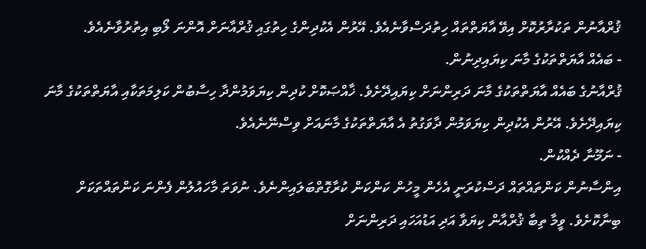ޤުރްއާނުން ތަކުރާރުކޮށް އިވޭ އާޔަތްތައް ހިތުދަސްވާނެއެވެ. އޭރުން އެކުދިންގެ ހިތުގައި ޤުރްއާނަށް އޮންނަ ލޯބި އިތުރުވާނެއެވެ.
- ބައެއް އާޔަތްތަކުގެ މާނަ ކިޔައިދިނުން.
ޤުރްއާނުގެ ބައެއް އާޔަތްތަކުގެ މާނަ ދަރިންނަށް ކިޔައިދޭށެވެ. ޚާއްޞަކޮށް ކުދިން ކިޔަވަމުންދާ ހިސާބުން ކަލިމަތަކާއި އާޔަތްތަކުގެ މާނަ ކިޔައިދޭށެވެ. އޭރުން އެކުދިން ކިޔަވަމުން ދާވަގުތު އެ އާޔަތްތަކުގެ މާނައަށް ވިސްނޭނެއެވެ.
- ނަމޫނާ ދެއްކުން.
އިންސާނުން ކަންތައްތައް ދަސްކުރަނީ އެހެން މީހުން ކަންކަން ކުރާގޮތްބަލައިންނެވެ. ނުވަތަ މާހައުލުން ފެންނަ ކަންތައްތަކަށް ބިނާކޮށެވެ. ވީމާ ތިބާ ޤުރްއާން ކިޔަވާ އަދި އަޑުއަހައި ދަރިންނަށް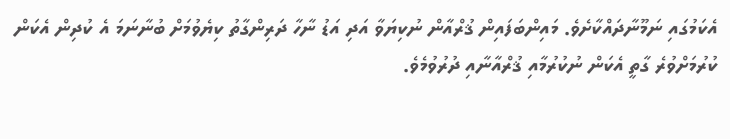އެކަމުގައި ނަމޫނާދައްކާށެވެ. މައިންބަފައިން ޤުރްއާން ނުކިޔަވާ އަދި އަޑު ނާހާ ދަރިންގާތު ކިޔެވުމަށް ބުނާނަމަ އެ ކުދިން އެކަން ކުރުމަށްވުރެ ގާތީ އެކަން ނުކުރުމާއި ޤުރްއާނާއި ދުރުވުމެވެ.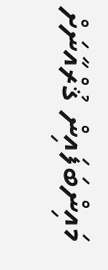މައިންބަފައިން ޤުރްއާނަށް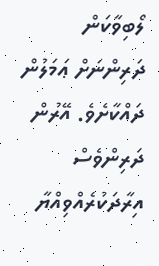ލޯބިވާކަން ދަރިންނަށް ޢަމަލުން ދައްކާށެވެ. އޭރުން ދަރިންވެސް އިރާދަކުރެއްވިއްޔާ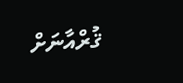ޤުރްއާނަށް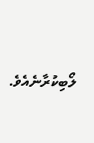ލޯބިކުރާނެއެވެ.